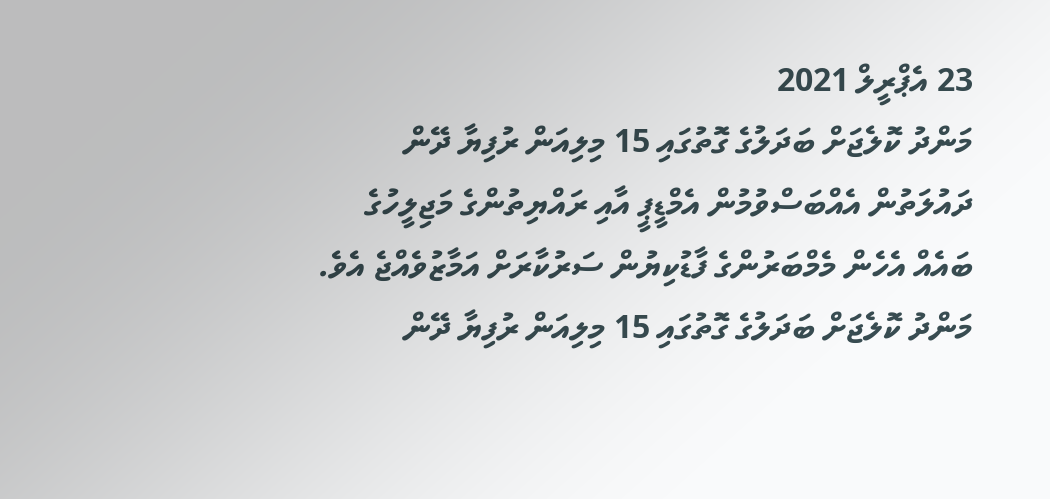23 އެޕްރީލް 2021
މަންދު ކޮލެޖަށް ބަދަލުގެ ގޮތުގައި 15 މިލިއަން ރުފިޔާ ދޭން ދައުލަތުން އެއްބަސްވުމުން އެމްޑީޕީ އާއި ރައްޔިތުންގެ މަޖިލީހުގެ ބައެއް އެހެން މެމްބަރުންގެ ފާޑުކިޔުން ސަރުކާރަށް އަމާޒުވެއްޖެ އެވެ.
މަންދު ކޮލެޖަށް ބަދަލުގެ ގޮތުގައި 15 މިލިއަން ރުފިޔާ ދޭން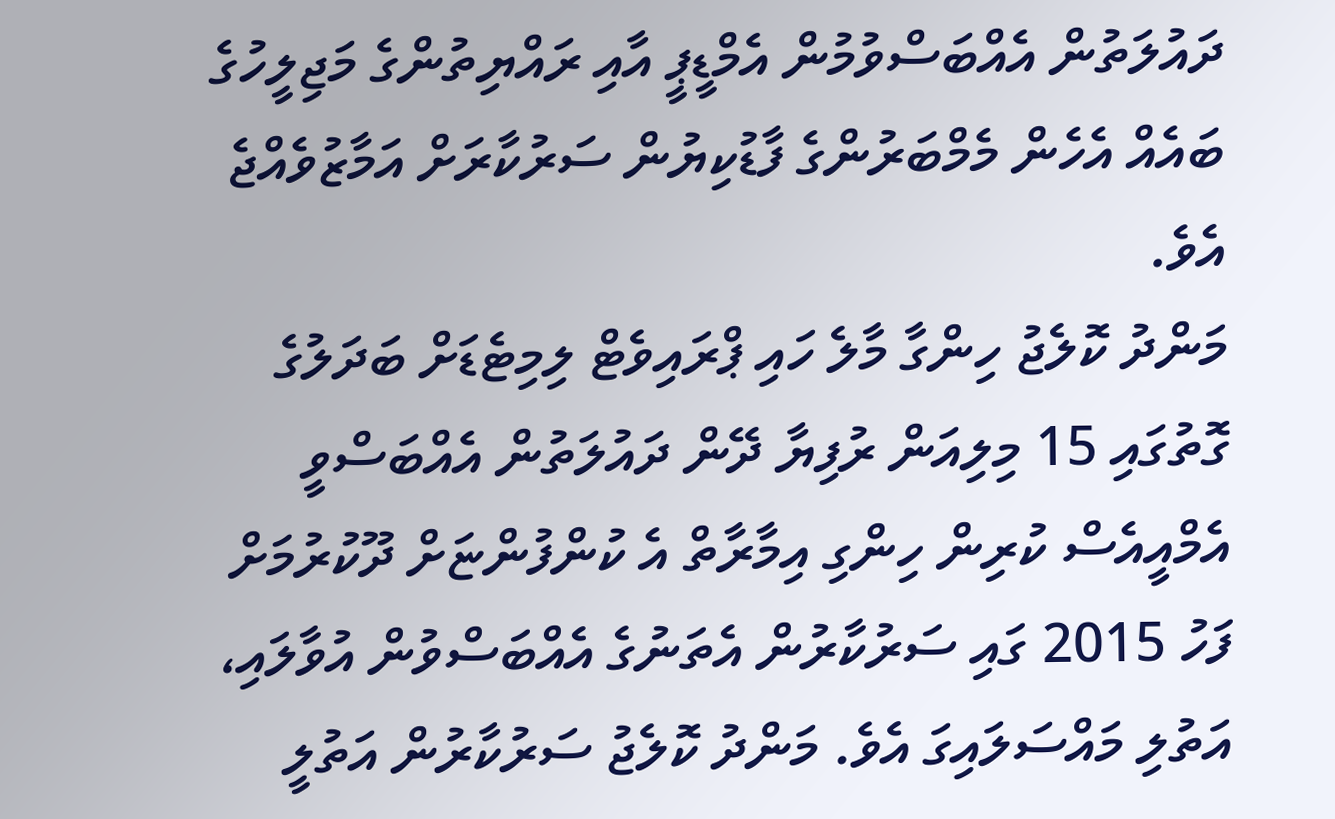ދައުލަތުން އެއްބަސްވުމުން އެމްޑީޕީ އާއި ރައްޔިތުންގެ މަޖިލީހުގެ ބައެއް އެހެން މެމްބަރުންގެ ފާޑުކިޔުން ސަރުކާރަށް އަމާޒުވެއްޖެ އެވެ.
މަންދު ކޮލެޖު ހިންގާ މާލެ ހައި ޕްރައިވެޓް ލިމިޓެޑަށް ބަދަލުގެ ގޮތުގައި 15 މިލިއަން ރުފިޔާ ދޭން ދައުލަތުން އެއްބަސްވީ އެމްއީއެސް ކުރިން ހިންގި އިމާރާތް އެ ކުންފުންޏަށް ދޫކުރުމަށް ފަހު 2015 ގައި ސަރުކާރުން އެތަނުގެ އެއްބަސްވުން އުވާލައި، އަތުލި މައްސަލައިގަ އެވެ. މަންދު ކޮލެޖު ސަރުކާރުން އަތުލީ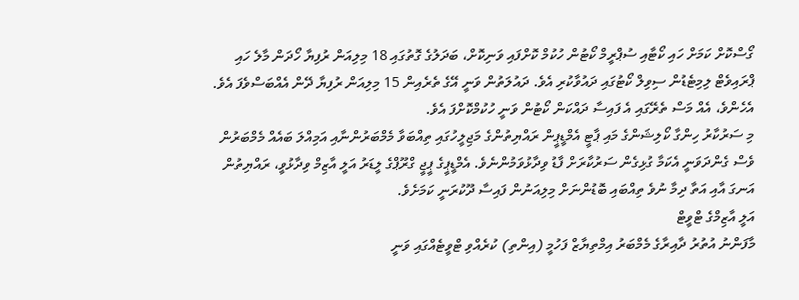ގޯސްކޮށް ކަމަށް ހައި ކޯޓާއި ސުޕްރީމް ކޯޓުން ހުކުމް ކޮށްފައި ވަނިކޮށް، ބަދަލުގެ ގޮތުގައި 18 މިލިއަން ރުފިޔާ ހޯދަން މާލެ ހައި ޕްރައިވެޓް ލިމިޓެޑުން ސިވިލް ކޯޓުގައި ދައުވާކުރި އެވެ. ދައުލަތުން ވަނީ އޭގެ ތެރެއިން 15 މިލިއަން ރުފިޔާ ދޭން އެއްބަސްވެފަ އެވެ. އެހެންވެ، އެއް މަސް ތެރޭގައި އެ ފައިސާ ދައްކަން ކޯޓުން ވަނީ ހުކުމްކޮށްފަ އެވެ.
މި ސަރުކާރު ހިންގާ ކޯލިޝަންގެ މައި ޕާޓީ އެމްޑީޕީން ރައްޔިތުންގެ މަޖިލީހުގައި ތިއްބަވާ މެމްބަރުންނާއި އަމިއްލަ ބައެއް މެމްބަރުން ވެސް ގެންދަވަނީ އެކަމާ ގުޅިގެން ސަރުކާރަށް ފާޑު ވިދާޅުވަމުންނެވެ. އެމްޑީޕީގެ ޕީޖީ ގްރޫޕްގެ ލީޑަރު އަލީ އާޒިމް ވިދާޅުވީ، ރައްޔިތުން އަނގަ އާއި އަތާ ދިމާ ނުވެ ތިއްބައި ބޮޑުންނަށް މިލިއަނުން ފައިސާ ދޫކުރަނީ ކަމަށެވެ.
އަލީ އާޒިމްގެ ޓްވީޓް
މާފަންނު އުތުރު ދާއިރާގެ މެމްބަރު އިމްތިޔާޒް ފަހުމީ (އިންތި) ކުރެއްވި ޓްވީޓެއްގައި ވަނީ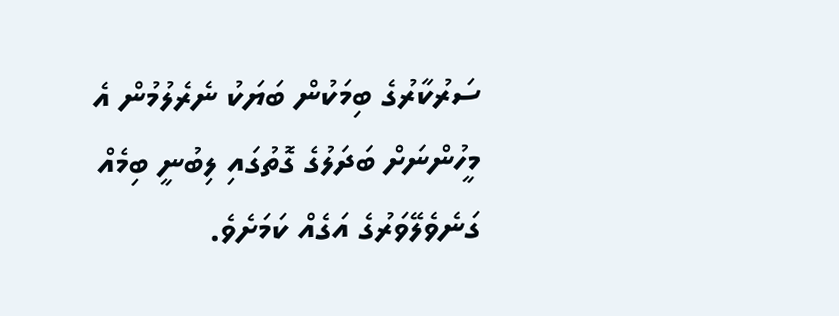ސަރުކާރުގެ ބިމަކުން ބަޔަކު ނެރެލުމުން އެ މީހުންނަށް ބަދަލުގެ ގޮތުގައި ލިބުނީ ބިމެއް ގަނެވެލޭވަރުގެ އަގެއް ކަމަށެވެ.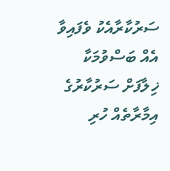ސަރުކާރާއެކު ވެފައިވާ އެއް ބަސްވުމަކާ ޚިލާފަށް ސަރުކާރުގެ އިމާރާތެއް ހުރި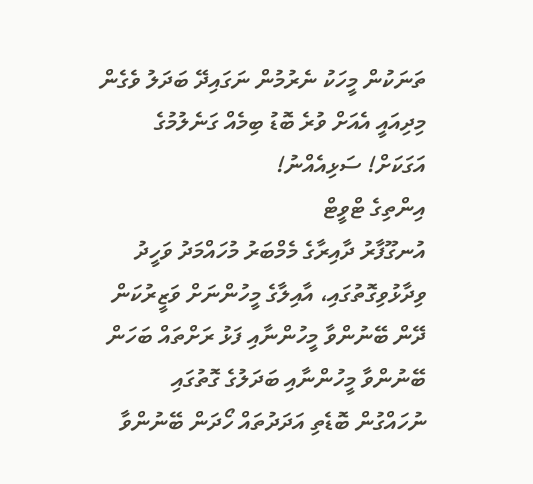ތަނަކުން މީހަކު ނެރުމުން ނަގައިދޭ ބަދަލު ވެގެން މިދިއައީ އެއަށް ވުރެ ބޮޑު ބިމެއް ގަނެލުމުގެ އަގަކަށް! ސަޅިއެއްނު!
އިންތިގެ ޓްވީޓް
އުނގޫފާރު ދާއިރާގެ މެމްބަރު މުހައްމަދު ވަހީދު ވިދާޅުވިގޮތުގައި، އާއިލާގެ މީހުންނަށް ވަޒީރުކަން ދޭން ބޭނުންވާ މީހުންނާއި ފަޅު ރަށްތައް ބަހަން ބޭނުންވާ މީހުންނާއި ބަދަލުގެ ގޮތުގައި ނުހައްގުން ބޮޑެތި އަދަދުތައް ހޯދަން ބޭނުންވާ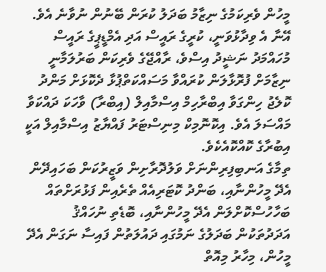މީހުން ވެރިކަމުގެ ނިޒާމު ބަދަލު ކުރަން ބޭނުން ނުވާނެ އެވެ.
އޭނާ އެ ވިދާޅުވަނީ، ކުރީގެ ރައީސް އަދި އެމްޑީޕީގެ ރައީސް މުހައްމަދު ނަޝީދު އިސްވެ، ރާއްޖޭގެ ވެރިކަން ބަރުލަމާނީ ނިޒާމަށް ފުރޮޅާލަން ކުރައްވާ މަސައްކަތްޕުޅާ ދެކޮޅަށް މަންދު ކޮލެޖު ހިންގަވާ އިބްރާހިމް އިސްމާއިލް (އިބްރާ) ވާހަކަ ދައްކަވާ މައްސަލަ އެވެ. އިކޮނޮމިކް މިނިސްޓަރު ފައްޔާޒު އިސްމާއިލް އަކީ އިބުރާގެ ކޮއްކޮއެކެވެ.
ތިމާގެ އަނބިފިރިންނަށް ވަލުދޮރާށިން ވަޒީރުކަން ބަހައިދޭން އެދޭ މީހުންނާއި، ބަންދު ކޮޓަރިއެއް ތެރެއިން ފަޅުރަށްތައް ބަހާހުސްކޮށްލަން އެދޭ މީހުންނާއި، ބޮޑެތި ނުހައްޤު އަދަދުތަކުން ބަދަލުގެ ނަމުގައި ދައުލަތުން ފައިސާ ނަގަން އެދޭ މީހުން، މިހާރު މިއޮތް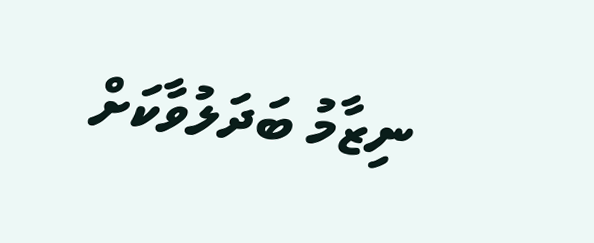ނިޒާމު ބަދަލުވާކަށް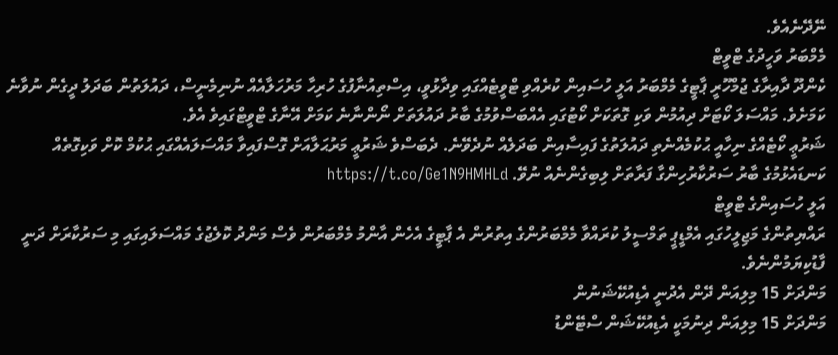ނޭދޭނެއެވެ.
މެމްބަރު ވަހީދުގެ ޓްވީޓް
ކެންދޫ ދާއިރާގެ ޖުމްހޫރީ ޕާޓީގެ މެމްބަރު އަލީ ހުސައިން ކުރެއްވި ޓްވީޓެއްގައި ވިދާޅުވީ، އިސްތިއުނާފުގެ ހުރިހާ މަރުހަލާއެއް ނުނިމެނީސް، ދައުލަތުން ބަދަލު ދީގެން ނުވާނެ ކަމަށެވެ. މައްސަލަ ކޯޓަށް ދިއުމުން ވަކި ގޮތަކަށް ކޯޓުގައި އެއްބަސްވުމުގެ ބާރު ދައުލަތަށް ނޯންނާނެ ކަމަށް އޭނާގެ ޓްވީޓްގައިވެ އެވެ.
ޝަރުޢީ ކޯޓެއްގެ ނިހާއީ ޙުކުމެއްނެތި ދައުލަތުގެ ފައިސާއިން ބަދަލެއް ނުދެވޭނެ. ދެބަސްވެ ޝަރުޢީ މަރުޙަލާއަށް ގޮސްފައިވާ މައްސަލައެއްގައި ޙުކުމް ކޮށް ވަކިގޮތެއް ކަނޑައެޅުމުގެ ބާރު ސަރުކާރުހިންގާ ފަރާތަށް ލިބިގެންނެއް ނުވޭ. https://t.co/Ge1N9HMHLd
އަލީ ހުސައިންގެ ޓްވީޓް
ރައްޔިތުންގެ މަޖިލީހުގައި އެމްޑީޕީ ތަމްސީލު ކުރައްވާ މެމްބަރުންގެ އިތުރުން އެ ޕާޓީގެ އެހެން އާންމު މެމްބަރުން ވެސް މަންދު ކޮލެޖުގެ މައްސަލައިގައި މި ސަރުކާރަށް ދަނީ ފާޑުކިޔަމުންނެވެ.
މަންދަށް 15 މިލިއަން ދޭން އެދުނީ އެޑިއުކޭޝަނުން
މަންދަށް 15 މިލިއަން ދިނުމަކީ އެޑިއުކޭޝަން ސްޓޭންޑު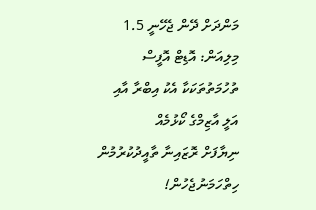މަންދަށް ދޭން ޖެހޭނީ 1.5 މިލިއަން: އޮޑިޓް އޮފީސް
ތުހުމަތުތަކަކާ އެކު އިބްރާ އާއި އަލީ އާޒިމްގެ ކޯޅުމެއް
ނިޔާފަށް ރޮޒައިނާ ތާއީދުކުރުމުން ހިތްހަމަނުޖެހުން!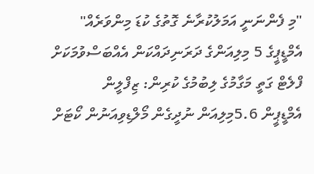"މި ފެންނަނީ އަމަލުކުރާނެ ގޮތުގެ ކުޑަ މިންވަރެއް"
އެމްޑީޕީގެ 5 މިލިއަންގެ ދަރަނިދައްކަން އެއްބަސްވުމަކަށް
ފްލެޓް ގަތީ މަގާމުގެ ލިބުމުގެ ކުރިން: ޒިފްލީން
އެމްޑީޕީން 5.6މިލިއަން ނުދީގެން މޯލްޑިވިއަނުން ކޯޓަށް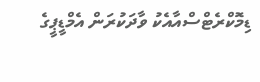ޑިމޮކްރެޓްސްއާއެކު ވާދަކުރަން އެމްޑީޕީގެ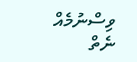ވިސްނުމެއް ނެތް